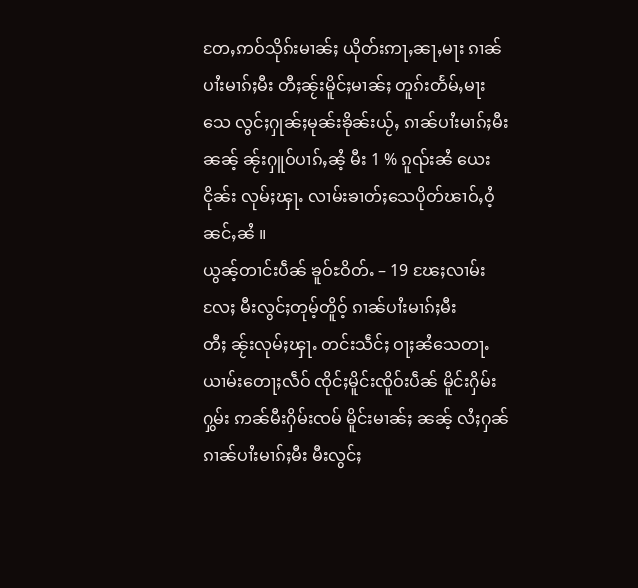တႄႇဢဝ်သိုၵ်းမၢၼ်ႈ ယိုတ်းဢႃႇၼႃႇမႃး ၵၢၼ်ပၢႆးမၢၵ်ႈမီး တီႈၼႂ်းမိူင်ႈမၢၼ်ႈ တူၵ်းတႅမ်ႇမႃးသေ လွင်ႈႁုၼ်ႈမုၼ်းၶိုၼ်းယႂ်ႇ ၵၢၼ်ပၢႆးမၢၵ်ႈမီးၼၼ့် ၼႂ်းႁူဝ်ပၢၵ်ႇၼႆ့ မီး 1 % ၵူၺ်းၼႆ ယေးငိုၼ်း လုမ်ႈၾႃႉ လၢမ်းၶၢတ်ႈသေပိုတ်ၽၢဝ်ႇဝႆ့ၼင်ႇၼႆ ။
ယွၼ့်တၢင်းပဵၼ် ၶူဝ်ႊဝိတ်ႉ – 19 ၽႄႈလၢမ်းလႄႈ မီးလွင်ႈတုမ့်တိူဝ့် ၵၢၼ်ပၢႆးမၢၵ်ႈမီး တီႈ ၼႂ်းလုမ်ႈၾႃႉ တင်းသဵင်ႈ ဝႃႈၼႆသေတႃႉ ယၢမ်းတေႃႈလဵဝ် ၸိုင်ႈမိူင်းၸိူဝ်းပဵၼ် မိူင်းႁိမ်းႁွမ်း ဢၼ်မီးႁိမ်းၸမ် မိူင်းမၢၼ်ႈ ၼၼ့် လႆႈႁၼ် ၵၢၼ်ပၢႆးမၢၵ်ႈမီး မီးလွင်ႈ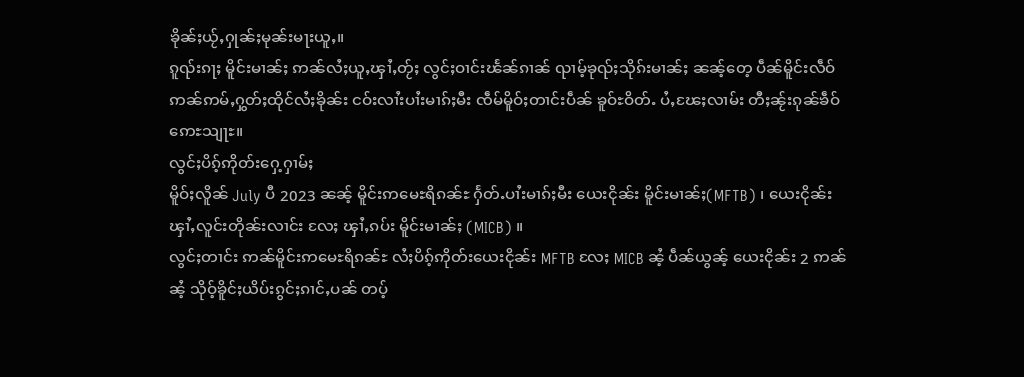ၶိုၼ်ႈယႂ်ႇႁုၼ်ႈမုၼ်းမႃးယူႇ။
ၵူၺ်းၵႃႈ မိူင်းမၢၼ်ႈ ဢၼ်လႆႈယူႇၾၢႆႇတႂ်ႈ လွင်ႈဝၢင်းၽႅၼ်ၵၢၼ် ၺၢမ့်ၶုၺ်ႈသိုၵ်းမၢၼ်ႈ ၼၼ့်တေ့ ပဵၼ်မိူင်းလဵဝ် ဢၼ်ဢမ်ႇႁွတ်ႈထိုင်လႆႈၶိုၼ်း ငဝ်းလၢႆးပၢႆးမၢၵ်ႈမီး ၸဵမ်မိူဝ်ႈတၢင်းပဵၼ် ၶူဝ်ႊဝိတ်ႉ ပႆႇၽႄႈလၢမ်း တီႈၼႂ်းၵုၼ်ၶဵဝ် ဢေႊသျႃႊ။
လွင်ႈပိၵ့်ဢိုတ်းႁေ့ႁၢမ်ႈ
မိူဝ်ႈလိူၼ် July ပီ 2023 ၼၼ့် မိူင်းဢမေႊရိၵၼ်ႊ ႁႅတ်ႉပၢႆးမၢၵ်ႈမီး ယေးငိုၼ်း မိူင်းမၢၼ်ႈ(MFTB) ၊ ယေးငိုၼ်း ၾၢႆႇလူင်းတိုၼ်းလၢင်း လႄႈ ၾၢႆႇၵပ်း မိူင်းမၢၼ်ႈ (MICB) ။
လွင်ႈတၢင်း ဢၼ်မိူင်းဢမေႊရိၵၼ်ႊ လႆႈပိၵ့်ဢိုတ်းယေးငိုၼ်း MFTB လႄႈ MICB ၼႆ့ ပဵၼ်ယွၼ့် ယေးငိုၼ်း 2 ဢၼ်ၼႆ့ သိုဝ့်ၶိူင်ႈယိပ်းၵွင်ႈၵၢင်ႇပၼ် တပ့်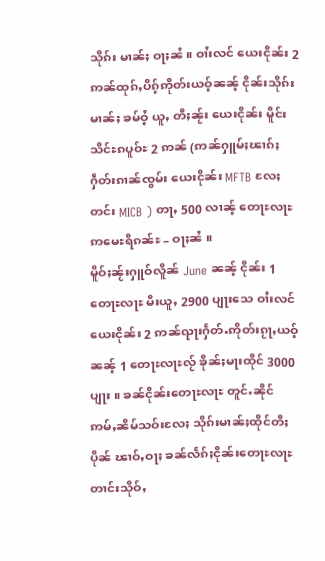သိုၵ်း မၢၼ်ႈ ဝႃႈၼႆ ။ ဝၢႆးလင် ယေးငိုၼ်း 2 ဢၼ်ထုၵ်ႇပိၵ့်ဢိုတ်းယဝ့်ၼၼ့် ငိုၼ်းသိုၵ်းမၢၼ်ႈ ၶမ်ဝႆ့ ယူႇ တီႈၼႂ်း ယေးငိုၼ်း မိူင်းသိင်ႊၵပူဝ်ႊ 2 ဢၼ် (ဢၼ်ႁူမ်ႈၽၢၵ်ႈႁဵတ်းၵၢၼ်ၸွမ်း ယေးငိုၼ်း MFTB လႄႈတင်း MICB ) တႃႇ 500 လၢၼ့် တေႃႊလႃႊ ဢမေႊရိၵၼ်ႊ – ဝႃႈၼႆ ။
မိူဝ်ႈၼႂ်းႁူဝ်လိူၼ် June ၼၼ့် ငိုၼ်း 1 တေႃႊလႃႊ မီးယူႇ 2900 ပျႃးသေ ဝၢႆးလင် ယေးငိုၼ်း 2 ဢၼ်ၺႃးႁႅတ်ႉဢိုတ်းၵႂႃႇယဝ့်ၼၼ့် 1 တေႃႊလႃႊလႂ် ၶိုၼ်ႈမႃးထိုင် 3000 ပျႃး ။ ၶၼ်ငိုၼ်းတေႃႊလႃႊ တူင်ႉၼိုင် ဢမ်ႇၼိမ်သဝ်းလႄႈ သိုၵ်းမၢၼ်ႈထိုင်တီႈ ပိုၼ် ၽၢဝ်ႇဝႃႈ ၶၼ်လႅၵ်ႈငိုၼ်းတေႃႊလႃႊ တၢင်းသိုဝ်ႇ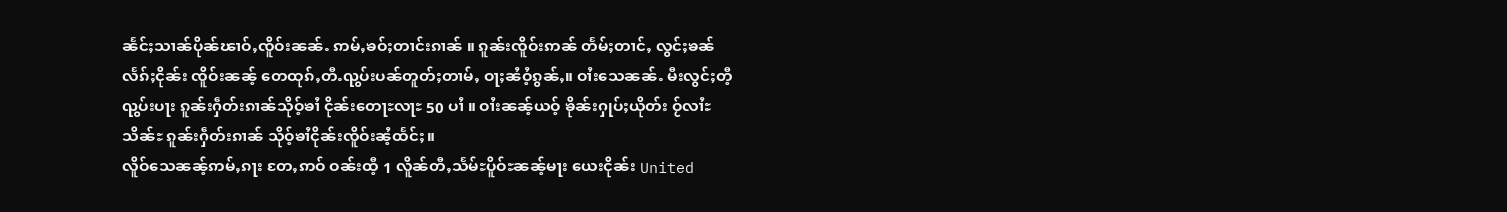ၼႅင်ႈသၢၼ်ပိုၼ်ၽၢဝ်ႇၸိူဝ်းၼၼ်ႉ ဢမ်ႇၶဝ်ႈတၢင်းၵၢၼ် ။ ၵူၼ်းၸိူဝ်းဢၼ် တႅမ်ႈတၢင်ႇ လွင်ႈၶၼ်လႅၵ်ႈငိုၼ်း ၸိူဝ်းၼၼ့် တေထုၵ်ႇတီႉၺွပ်းပၼ်တူတ်ႈတၢမ်ႇ ဝႃႈၼႆဝႆ့ၵွၼ်ႇ။ ဝၢႆးသေၼၼ်ႉ မီးလွင်ႈတီ့ၺွပ်းပႃး ၵူၼ်းႁဵတ်းၵၢၼ်သိုဝ့်ၶၢႆ ငိုၼ်းတေႃႊလႃႊ 50 ပၢႆ ။ ဝၢႆးၼၼ့်ယဝ့် ၶိုၼ်းႁုပ်ႈယိုတ်း ဝႂ်လၢႆႊသိၼ်ႊ ၵူၼ်းႁဵတ်းၵၢၼ် သိုဝ့်ၶၢႆငိုၼ်းၸိူဝ်းၼႆ့ထႅင်ႈ။
လိူဝ်သေၼၼ့်ဢမ်ႇၵႃး တႄႇဢဝ် ဝၼ်းထီ့ 1 လိူၼ်တီႇသႅမ်ႊပိူဝ်ႊၼၼ့်မႃး ယေးငိုၼ်း United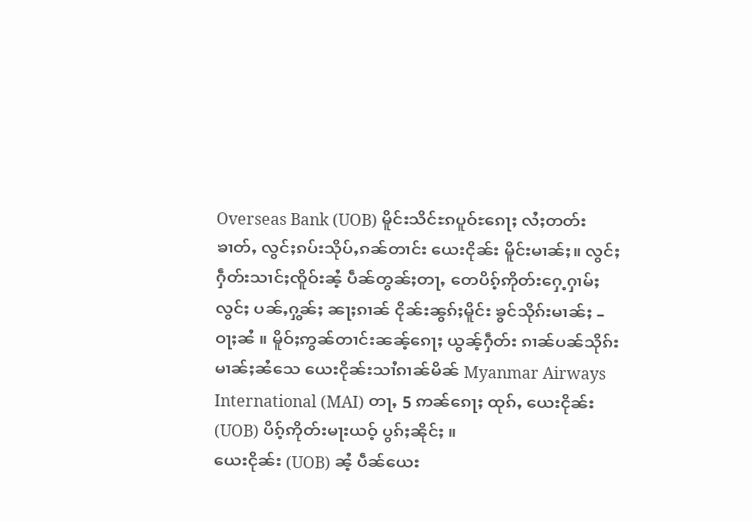Overseas Bank (UOB) မိူင်းသိင်ႊၵပူဝ်ႊၵေႃႈ လႆႈတတ်းၶၢတ်ႇ လွင်ႈၵပ်းသိုပ်ႇၵၼ်တၢင်း ယေးငိုၼ်း မိူင်းမၢၼ်ႈ။ လွင်ႈႁဵတ်းသၢင်ႈၸိူဝ်းၼႆ့ ပဵၼ်တွၼ်ႈတႃႇ တေပိၵ့်ဢိုတ်းႁေ့ႁၢမ်ႈ လွင်ႈ ပၼ်ႇႁွၼ်ႈ ၼႃႈၵၢၼ် ငိုၼ်းၼွၵ်ႈမိူင်း ၶွင်သိုၵ်းမၢၼ်ႈ – ဝႃႈၼႆ ။ မိူဝ်ႈဢွၼ်တၢင်းၼၼ့်ၵေႃႈ ယွၼ့်ႁဵတ်း ၵၢၼ်ပၼ်သိုၵ်းမၢၼ်ႈၼႆသေ ယေးငိုၼ်းသၢႆၵၢၼ်မိၼ် Myanmar Airways International (MAI) တႃႇ 5 ဢၼ်ၵေႃႈ ထုၵ်ႇ ယေးငိုၼ်း (UOB) ပိၵ့်ဢိုတ်းမႃးယဝ့် ပွၵ်ႈၼိုင်ႈ ။
ယေးငိုၼ်း (UOB) ၼႆ့ ပဵၼ်ယေး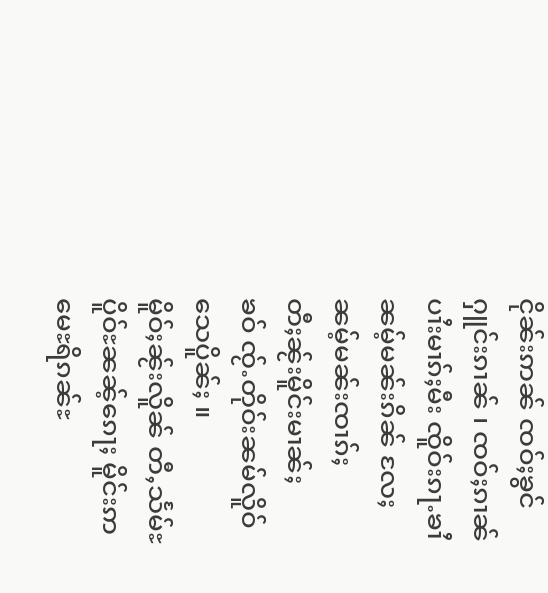ငိုၼ်းဢၼ် ၸဝ်ႈၶွင်ႁူင်းၵၢၼ် ၊ ၸဝ်ႈၵၢၼ်ပၢႆးမၢၵ်ႈမီး ၸိူဝ်းၵႃႉၶၢႆ ၼမ့်မၼ်းၵိၼ် လႄႈ ၼမ့်မၼ်းၸၢၵ်ႈ တီႈၼႂ်းမိူင်းမၢၼ်ႈၶဝ် ၸႂ်ႉတိုဝ်းၼမ်လိူဝ်သေပိူၼ်ႈ ။
မိူဝ်ႈၼႂ်းလိူၼ် တီႇသႅမ်ႊပိူဝ်ႊၼၼ့်ၵေႃႈ မိူင်းဢမေႊရိၵၼ်ႊ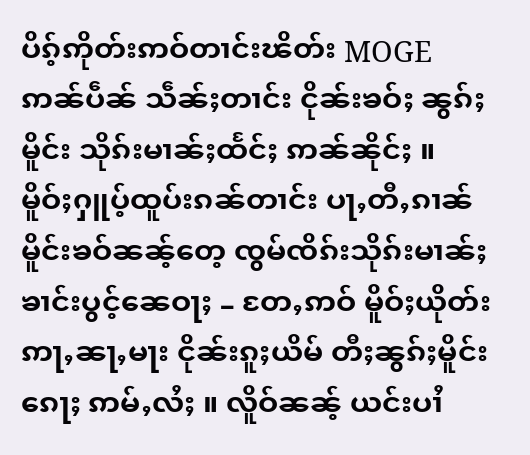ပိၵ့်ဢိုတ်းဢဝ်တၢင်းၽိတ်း MOGE ဢၼ်ပဵၼ် သဵၼ်ႈတၢင်း ငိုၼ်းၶဝ်ႈ ၼွၵ်ႈမိူင်း သိုၵ်းမၢၼ်ႈထႅင်ႈ ဢၼ်ၼိုင်ႈ ။
မိူဝ်ႈႁူပ့်ထူပ်းၵၼ်တၢင်း ပႃႇတီႇၵၢၼ်မိူင်းၶဝ်ၼၼ့်တေ့ ၸွမ်ၸိၵ်းသိုၵ်းမၢၼ်ႈ ၶၢင်းပွင့်ၼေဝႃႈ – တႄႇဢဝ် မိူဝ်ႈယိုတ်းဢႃႇၼႃႇမႃး ငိုၼ်းၵူႈယိမ် တီႈၼွၵ်ႈမိူင်းၵေႃႈ ဢမ်ႇလႆႈ ။ လိူဝ်ၼၼ့် ယင်းပၢႆ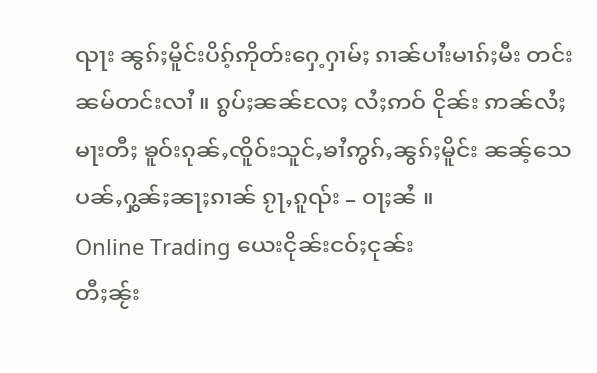ၺႃး ၼွၵ်ႈမိူင်းပိၵ့်ဢိုတ်းႁေ့ႁၢမ်ႈ ၵၢၼ်ပၢႆးမၢၵ်ႈမီး တင်းၼမ်တင်းလၢႆ ။ ၵွပ်ႈၼၼ်လႄႈ လႆႈဢဝ် ငိုၼ်း ဢၼ်လႆႈမႃးတီႈ ၶူဝ်းၵုၼ်ႇၸိူဝ်းသူင်ႇၶၢႆဢွၵ်ႇၼွၵ်ႈမိူင်း ၼၼ့်သေ ပၼ်ႇႁွၼ်ႈၼႃႈၵၢၼ် ၵႂႃႇၵူၺ်း – ဝႃႈၼႆ ။
Online Trading ယေးငိုၼ်းငဝ်ႈငုၼ်း
တီႈၼႂ်း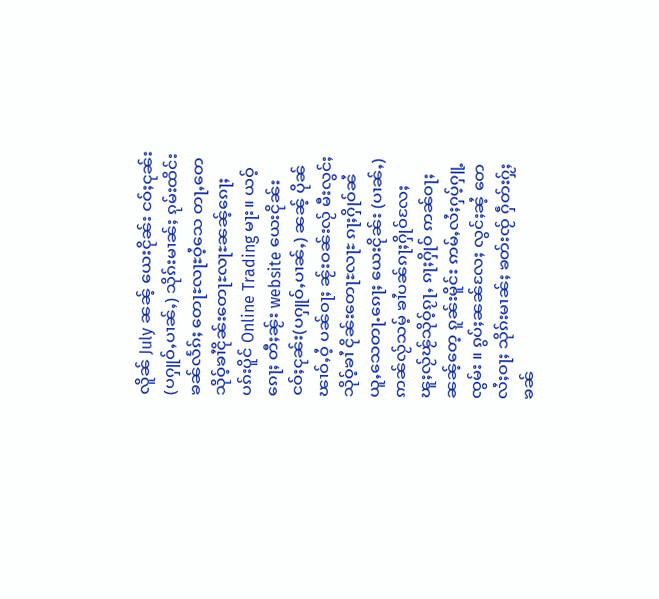လိူၼ် July ၼၼ့် ယေးငိုၼ်း ငဝ်ႈငုၼ်း(ပႁူဝ်ႇပၢၼ်ႇ) သိုၵ်းမၢၼ်ႈ ၵုမ်းထိင်း ၶၼ်လႅၵ်ႈ တေႃႊလႃႊဝႆ့သေ တႃႇတေသိုဝ့်ၶၢႆငိုၼ်းတေႃႊလႃႊၼၼ့်ၵေႃႈ ပၵ်းပိူင် Online Trading မႃး။ ယဝ့်ၵေႃႈ တီႈၼႂ်း website ယေးငိုၼ်း ငဝ်ႈငုၼ်း(ပႁူဝ်ႇပၢၼ်ႇ) ၼၼ့် ပိုၼ်ၽၢဝ်ႇဝႆ့ ပၼ်ဝႃႈ ၼႂ်းဝၼ်းလႂ် မီးလွင်ႈသိုဝ့်ၶၢႆ ငိုၼ်းတေႃႊလႃႊ ၵႃႈႁိုဝ်ၼႆယူႇသေတႃႉၵေႃႈ ယေးငိုၼ်း (ပၢၼ်ႇ) ဢၼ်လႂ်သမ့် ၶၢႆပၼ်ၵႃႈႁိုဝ်လႄႈ ၽူႈလႂ်ၽႂ်သိုဝ့်ၵႂႃႇ ၵႃႈႁိုဝ် ဢၼ်ဝႃႈၼၼ့်တေ့ ၵူၼ်းမိူင်း ဢမ်ႇလႆႈႁပ့်ႁူ့ၸွမ်း ။ ၵွပ်ႈၼၼ်လႄႈ လွင်ႈၼႆ့ တေလႆႈဝႃႈ သိုၵ်းမၢၼ်ႈ ၶတ်းၸႂ် ႁဵတ်းႁႂ်ႈ ၶၼ်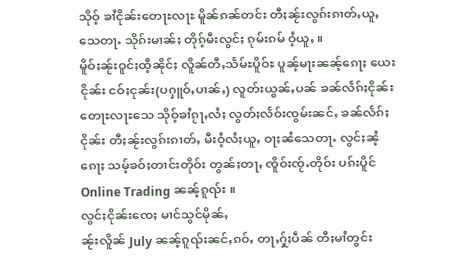သိုဝ့် ၶၢႆငိုၼ်းတေႃႊလႃႊ မိူၼ်ၵၼ်တင်း တီႈၼႂ်းလွၵ်းၵၢတ်ႇယူႇသေတႃႉ သိုၵ်းမၢၼ်ႈ တိုၵ့်မီးလွင်ႈ ၵုမ်းၵမ် ဝႆ့ယူႇ ။
မိူဝ်ႈၼႂ်းဝူင်ႈထီ့ၼိုင်ႈ လိူၼ်တီႇသႅမ်ႊပိူဝ်ႊ ပူၼ့်မႃးၼၼ့်ၵေႃႈ ယေးငိုၼ်း ငဝ်ႈငုၼ်း(ပႁူဝ်ႇပၢၼ်ႇ) လူတ်းယွၼ်ႇပၼ် ၶၼ်လႅၵ်ႈငိုၼ်းတေႃႊလႃႊသေ သိုဝ့်ၶၢႆၵႂႃႇလႆႈ လွတ်ႈလႅဝ်းၸွမ်းၼင်ႇ ၶၼ်လႅၵ်ႈ ငိုၼ်း တီႈၼႂ်းလွၵ်းၵၢတ်ႇ မီးဝႆ့လႆႈယူႇ ဝႃႈၼႆသေတႃႉ လွင်ႈၼႆ့ၵေႃႈ သမ့်ၶဝ်ႈတၢင်းတိုဝ်း တွၼ်ႈတႃႇ ၸိူဝ်းၸႂ်ႉတိုဝ်း ပၵ်းပိူင် Online Trading ၼၼ့်ၵူၺ်း ။
လွင်ႈငိုၼ်းၸေႈ မၢင်သွင်မိုၼ်ႇ
ၼႂ်းလိူၼ် July ၼၼ့်ၵူၺ်းၼင်ႇၵဝ်ႇ တႃႇႁႂ်ႈပဵၼ် တီႈမၢႆတွင်း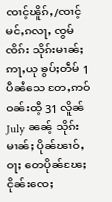ၸၢင့်ၽိူၵ်ႇ/ၸၢင့်မင်ႇၵလႃႇ ၸွမ်ၸိၵ်း သိုၵ်းမၢၼ်ႈ ဢႃႇယု ၶွပ်ႈတဵမ် 1 ပီၼႆသေ တႄႇဢဝ်ဝၼ်းထီ့ 31 လိူၼ် July ၼၼ့် သိုၵ်းမၢၼ်ႈ ပိုၼ်ၽၢဝ်ႇဝႃႈ တေပိုၼ်ၽႄႈ ငိုၼ်းၸေႈ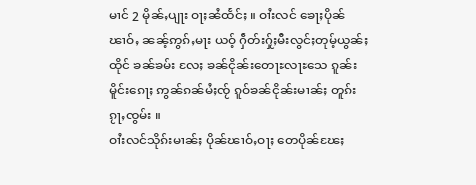မၢင် 2 မိုၼ်ႇပျႃး ဝႃႈၼႆထႅင်ႈ ။ ဝၢႆးလင် ၶေႃႈပိုၼ်ၽၢဝ်ႇ ၼၼ့်ဢွၵ်ႇမႃး ယဝ့် ႁဵတ်းႁႂ်ႈမီးလွင်ႈတုမ့်ယွၼ်ႈထိုင် ၶၼ်ၶမ်း လႄႈ ၶၼ်ငိုၼ်းတေႃႊလႃႊသေ ၵူၼ်းမိူင်းၵေႃႈ ဢွၼ်ၵၼ်မႆႈၸႂ် ၵူဝ်ၶၼ်ငိုၼ်းမၢၼ်ႈ တူၵ်းၵႂႃႇၸွမ်း ။
ဝၢႆးလင်သိုၵ်းမၢၼ်ႈ ပိုၼ်ၽၢဝ်ႇဝႃႈ တေပိုၼ်ၽႄႈ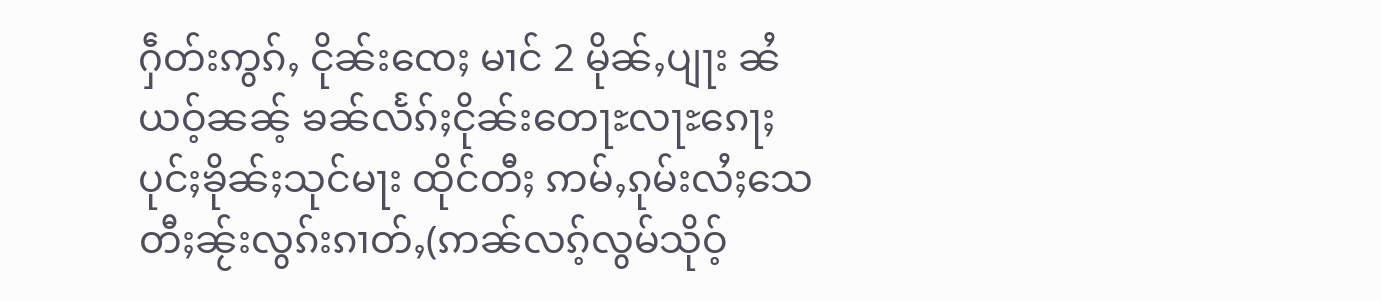ႁဵတ်းဢွၵ်ႇ ငိုၼ်းၸေႈ မၢင် 2 မိုၼ်ႇပျႃး ၼႆယဝ့်ၼၼ့် ၶၼ်လႅၵ်ႈငိုၼ်းတေႃႊလႃႊၵေႃႈ ပုင်ႈၶိုၼ်ႈသုင်မႃး ထိုင်တီႈ ဢမ်ႇၵုမ်းလႆႈသေ တီႈၼႂ်းလွၵ်းၵၢတ်ႇ(ဢၼ်လၵ့်လွမ်သိုဝ့်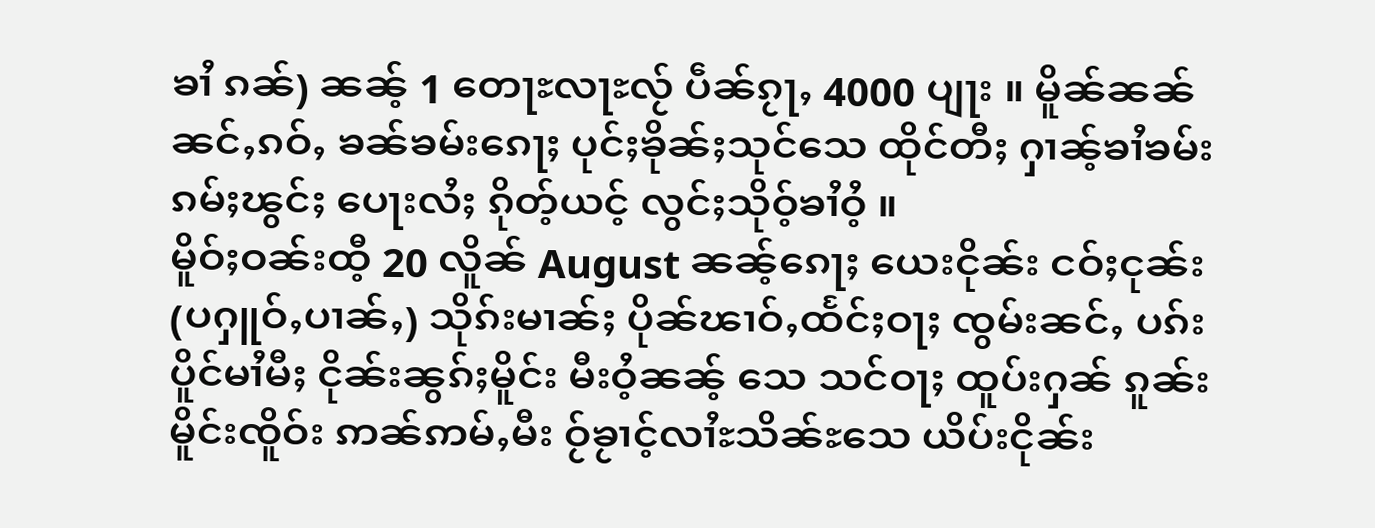ၶၢႆ ၵၼ်) ၼၼ့် 1 တေႃႊလႃႊလႂ် ပဵၼ်ၵႂႃႇ 4000 ပျႃး ။ မိူၼ်ၼၼ်ၼင်ႇၵဝ်ႇ ၶၼ်ၶမ်းၵေႃႈ ပုင်ႈၶိုၼ်ႈသုင်သေ ထိုင်တီႈ ႁၢၼ့်ၶၢႆၶမ်းၵမ်ႈၽွင်ႈ ပေႃးလႆႈ ၵိုတ့်ယင့် လွင်ႈသိုဝ့်ၶၢႆဝႆ့ ။
မိူဝ်ႈဝၼ်းထီ့ 20 လိူၼ် August ၼၼ့်ၵေႃႈ ယေးငိုၼ်း ငဝ်ႈငုၼ်း(ပႁူဝ်ႇပၢၼ်ႇ) သိုၵ်းမၢၼ်ႈ ပိုၼ်ၽၢဝ်ႇထႅင်ႈဝႃႈ ၸွမ်းၼင်ႇ ပၵ်းပိူင်မၢႆမီႈ ငိုၼ်းၼွၵ်ႈမိူင်း မီးဝႆ့ၼၼ့် သေ သင်ဝႃႈ ထူပ်းႁၼ် ၵူၼ်းမိူင်းၸိူဝ်း ဢၼ်ဢမ်ႇမီး ဝႂ်ၶႂၢင့်လၢႆႊသိၼ်ႊသေ ယိပ်းငိုၼ်း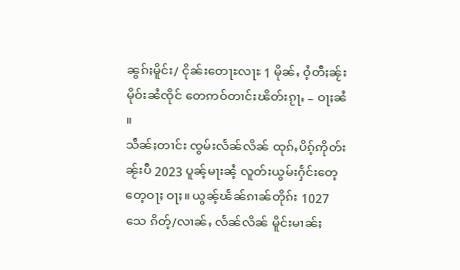ၼွၵ်ႈမိူင်း/ ငိုၼ်းတေႃႊလႃႊ 1 မိုၼ်ႇ ဝႆ့တီႈၼႂ်းမိုဝ်းၼႆၸိုင် တေဢဝ်တၢင်းၽိတ်းၵႂႃႇ – ဝႃႈၼႆ ။
သဵၼ်ႈတၢင်း ၸွမ်းလႅၼ်လိၼ် ထုၵ်ႇပိၵ့်ဢိုတ်း
ၼႂ်းပီ 2023 ပူၼ့်မႃးၼႆ့ လူတ်းယွမ်းႁႅင်းတေ့တေ့ဝႃႈ ဝႃႈ။ ယွၼ့်ၽႅၼ်ၵၢၼ်တိုၵ်း 1027 သေ ၵိတ့်/လၢၼ်ႇ လႅၼ်လိၼ် မိူင်းမၢၼ်ႈ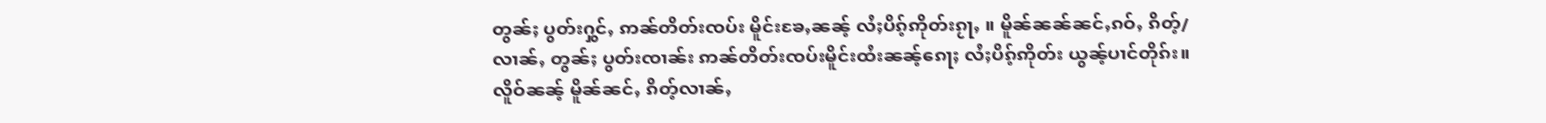တွၼ်ႈ ပွတ်းႁွင်ႇ ဢၼ်တိတ်းၸပ်း မိူင်းၶႄႇၼၼ့် လႆႈပိၵ့်ဢိုတ်းၵႂႃႇ ။ မိူၼ်ၼၼ်ၼင်ႇၵဝ်ႇ ၵိတ့်/လၢၼ်ႇ တွၼ်ႈ ပွတ်းၸၢၼ်း ဢၼ်တိတ်းၸပ်းမိူင်းထႆးၼၼ့်ၵေႃႈ လႆႈပိၵ့်ဢိုတ်း ယွၼ့်ပၢင်တိုၵ်း။ လိူဝ်ၼၼ့် မိူၼ်ၼင်ႇ ၵိတ့်လၢၼ်ႇ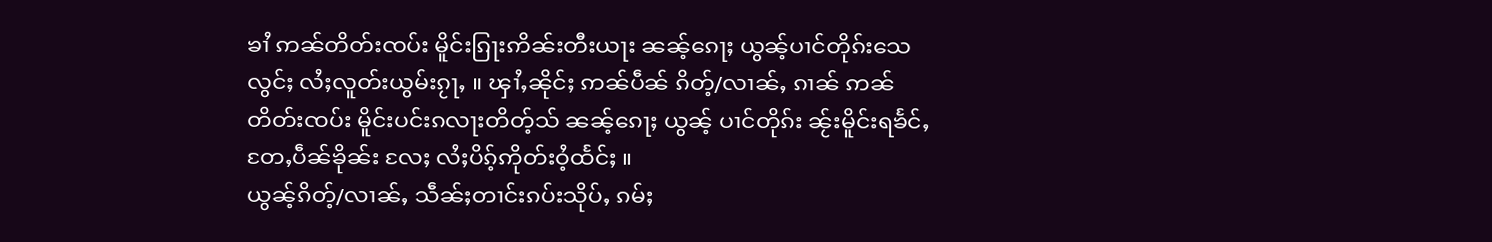ၶၢႆ ဢၼ်တိတ်းၸပ်း မိူင်းၵြႃးဢိၼ်းတီးယႃး ၼၼ့်ၵေႃႈ ယွၼ့်ပၢင်တိုၵ်းသေ လွင်ႈ လႆႈလူတ်းယွမ်းၵႂႃႇ ။ ၾၢႆႇၼိုင်ႈ ဢၼ်ပဵၼ် ၵိတ့်/လၢၼ်ႇ ၵၢၼ် ဢၼ်တိတ်းၸပ်း မိူင်းပင်းၵလႃးတိတ့်သ် ၼၼ့်ၵေႃႈ ယွၼ့် ပၢင်တိုၵ်း ၼႂ်းမိူင်းရၶႅင်ႇ တႄႇပဵၼ်ၶိုၼ်း လႄႈ လႆႈပိၵ့်ဢိုတ်းဝႆ့ထႅင်ႈ ။
ယွၼ့်ၵိတ့်/လၢၼ်ႇ သဵၼ်ႈတၢင်းၵပ်းသိုပ်ႇ ၵမ်ႈ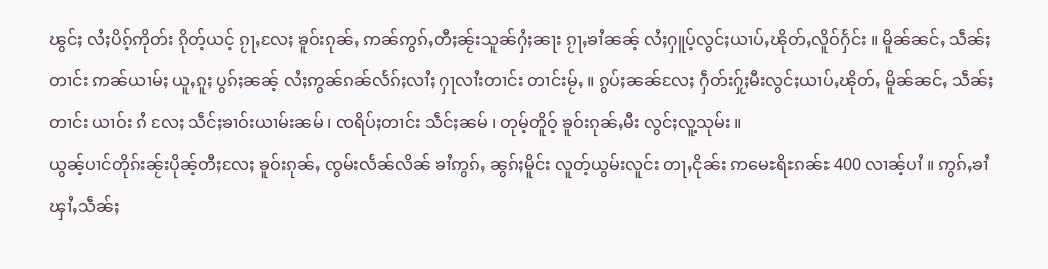ၽွင်ႈ လႆႈပိၵ့်ဢိုတ်း ၵိုတ့်ယင့် ၵႂႃႇလႄႈ ၶူဝ်းၵုၼ်ႇ ဢၼ်ဢွၵ်ႇတီႈၼႂ်းသူၼ်ႁႆႈၼႃး ၵႂႃႇၶၢႆၼၼ့် လႆႈႁူပ့်လွင်ႈယၢပ်ႇၽိုတ်ႇလိူဝ်ႁႅင်း ။ မိူၼ်ၼင်ႇ သဵၼ်ႈတၢင်း ဢၼ်ယၢမ်ႈ ယူႇၵူႈ ပွၵ်ႈၼၼ့် လႆႈဢွၼ်ၵၼ်လႅၵ်ႈလၢႆႈ ႁႃလၢႆးတၢင်း တၢင်းမႂ်ႇ ။ ၵွပ်ႈၼၼ်လႄႈ ႁဵတ်းႁႂ်ႈမီးလွင်ႈယၢပ်ႇၽိုတ်ႇ မိူၼ်ၼင်ႇ သဵၼ်ႈတၢင်း ယၢဝ်း ၵႆ လႄႈ သဵင်ႈၶၢဝ်းယၢမ်းၼမ် ၊ ၸရိပ်ႈတၢင်း သဵင်ႈၼမ် ၊ တုမ့်တိူဝ့် ၶူဝ်းၵုၼ်ႇမီး လွင်ႈလူ့သုမ်း ။
ယွၼ့်ပၢင်တိုၵ်းၼႂ်းပိုၼ့်တီႈလႄႈ ၶူဝ်းၵုၼ်ႇ ၸွမ်းလႅၼ်လိၼ် ၶၢႆဢွၵ်ႇ ၼွၵ်ႈမိူင်း လူတ့်ယွမ်းလူင်း တႃႇငိုၼ်း ဢမေႊရိႊၵၼ်ႊ 400 လၢၼ့်ပၢႆ ။ ဢွၵ်ႇၶၢႆ ၾၢႆႇသဵၼ်ႈ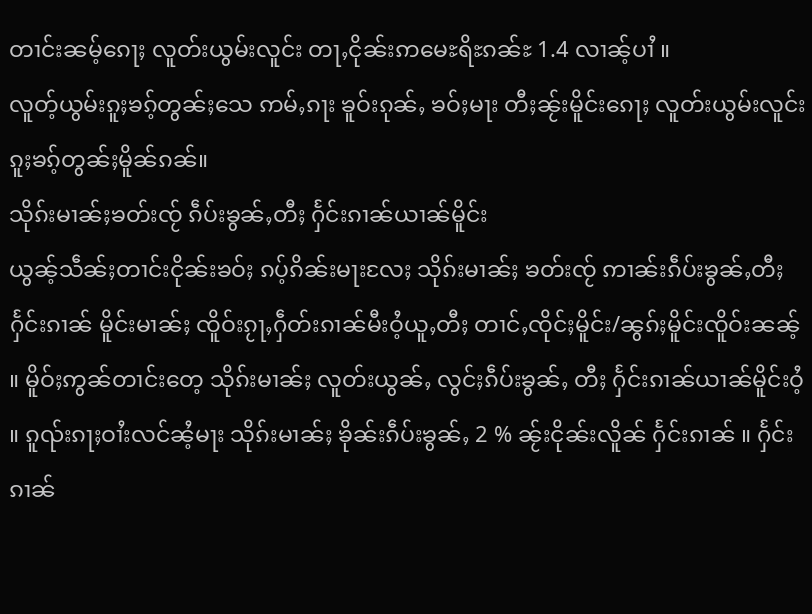တၢင်းၼမ့်ၵေႃႈ လူတ်းယွမ်းလူင်း တႃႇငိုၼ်းဢမေႊရိႊၵၼ်ႊ 1.4 လၢၼ့်ပၢႆ ။
လူတ့်ယွမ်းၵူႈၶၵ့်တွၼ်ႈသေ ဢမ်ႇၵႃး ၶူဝ်းၵုၼ်ႇ ၶဝ်ႈမႃး တီႈၼႂ်းမိူင်းၵေႃႈ လူတ်းယွမ်းလူင်း ၵူႈၶၵ့်တွၼ်ႈမိူၼ်ၵၼ်။
သိုၵ်းမၢၼ်ႈၶတ်းၸႂ် ၵဵပ်းၶွၼ်ႇတီႈ ႁႅင်းၵၢၼ်ယၢၼ်မိူင်း
ယွၼ့်သဵၼ်ႈတၢင်းငိုၼ်းၶဝ်ႈ ၵပ့်ၵိၼ်းမႃးလႄႈ သိုၵ်းမၢၼ်ႈ ၶတ်းၸႂ် ဢၢၼ်းၵဵပ်းၶွၼ်ႇတီႈ ႁႅင်းၵၢၼ် မိူင်းမၢၼ်ႈ ၸိူဝ်းၵႂႃႇႁဵတ်းၵၢၼ်မီးဝႆ့ယူႇတီႈ တၢင်ႇၸိုင်ႈမိူင်း/ၼွၵ်ႈမိူင်းၸိူဝ်းၼၼ့် ။ မိူဝ်ႈဢွၼ်တၢင်းတေ့ သိုၵ်းမၢၼ်ႈ လူတ်းယွၼ်ႇ လွင်ႈၵဵပ်းၶွၼ်ႇ တီႈ ႁႅင်းၵၢၼ်ယၢၼ်မိူင်းဝႆ့ ။ ၵူၺ်းၵႃႈဝၢႆးလင်ၼႆ့မႃး သိုၵ်းမၢၼ်ႈ ၶိုၼ်းၵဵပ်းၶွၼ်ႇ 2 % ၼႂ်းငိုၼ်းလိူၼ် ႁႅင်းၵၢၼ် ။ ႁႅင်းၵၢၼ်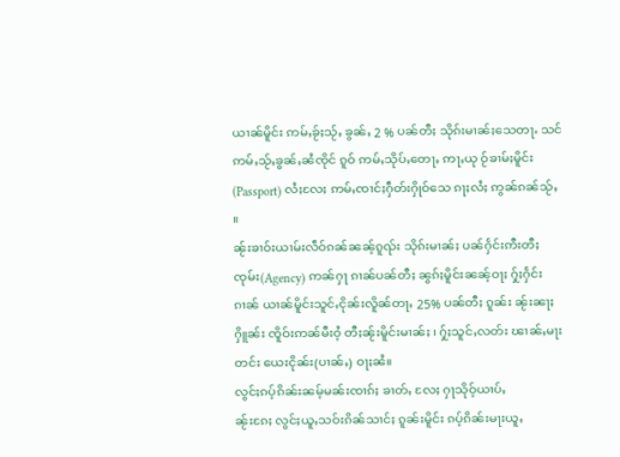ယၢၼ်မိူင်း ဢမ်ႇၶႂ်ႈသႂ်ႇ ၶွၼ်ႇ 2 % ပၼ်တီႈ သိုၵ်းမၢၼ်ႈသေတႃႉ သင်ဢမ်ႇသႂ်ႇၶွၼ်ႇၼႆၸိုင် ၵူဝ် ဢမ်ႇသိုပ်ႇတေႃႇ ဢႃႇယု ဝႂ်ၶၢမ်ႈမိူင်း(Passport) လႆႈလႄႈ ဢမ်ႇၸၢင်ႈႁဵတ်းႁိုဝ်သေ ၵႃႈလႆႈ ဢွၼ်ၵၼ်သႂ်ႇ ။
ၼႂ်းၶၢဝ်းယၢမ်းလဵဝ်ၵၼ်ၼၼ့်ၵူၺ်း သိုၵ်းမၢၼ်ႈ ပၼ်ႁႅင်းဢီးတီႈ ၸုမ်း(Agency) ဢၼ်ႁႃ ၵၢၼ်ပၼ်တီႈ ၼွၵ်ႈမိူင်းၼၼ့်ဝႃႈ ႁႂ်ႈႁႅင်းၵၢၼ် ယၢၼ်မိူင်းသူင်ႇငိုၼ်းလိူၼ်တႃႇ 25% ပၼ်တီႈ ၵူၼ်း ၼႂ်းၼႃႈ ႁိူၼ်း ၸိူဝ်းဢၼ်မီးဝႆ့ တီႈၼႂ်းမိူင်းမၢၼ်ႈ ၊ ႁႂ်ႈသူင်ႇလတ်း ၽၢၼ်ႇမႃးတင်း ယေးငိုၼ်း(ပၢၼ်ႇ) ဝႃႈၼႆ။
လွင်ႈၵပ့်ၵိၼ်းၼမ့်မၼ်းၸၢၵ်ႈ ၶၢတ်ႇ လႄႈ ႁႃသိုဝ့်ယၢပ်ႇ
ၼႂ်းၵႄႈ လွင်ႈယူႇသဝ်းၵိၼ်သၢင်ႈ ၵူၼ်းမိူင်း ၵပ့်ၵိၼ်းမႃးယူႇ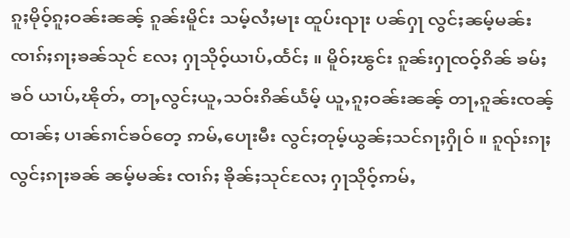ၵူႈမိုဝ့်ၵူႈဝၼ်းၼၼ့် ၵူၼ်းမိူင်း သမ့်လႆႈမႃး ထူပ်းၺႃး ပၼ်ႁႃ လွင်ႈၼမ့်မၼ်းၸၢၵ်ႈၵႃႈၶၼ်သုင် လႄႈ ႁႃသိုဝ့်ယၢပ်ႇထႅင်ႈ ။ မိူဝ်ႈၽွင်း ၵူၼ်းႁႃၸဝ့်ၵိၼ် ၶမ်ႈၶဝ် ယၢပ်ႇၽိုတ်ႇ တႃႇလွင်ႈယူႇသဝ်းၵိၼ်ယႅမ့် ယူႇၵူႈဝၼ်းၼၼ့် တႃႇၵူၼ်းၸၼ့်ထၢၼ်ႈ ပၢၼ်ၵၢင်ၶဝ်တေ့ ဢမ်ႇပေႃးမီး လွင်ႈတုမ့်ယွၼ်ႈသင်ၵႃႈႁိုဝ် ။ ၵူၺ်းၵႃႈ လွင်ႈၵႃႈၶၼ် ၼမ့်မၼ်း ၸၢၵ်ႈ ၶိုၼ်ႈသုင်လႄႈ ႁႃသိုဝ့်ဢမ်ႇ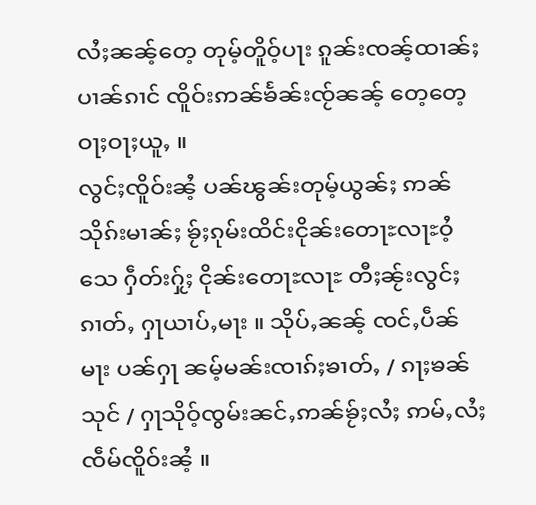လႆႈၼၼ့်တေ့ တုမ့်တိူဝ့်ပႃး ၵူၼ်းၸၼ့်ထၢၼ်ႈ ပၢၼ်ၵၢင် ၸိူဝ်းဢၼ်ၶႅၼ်းၸႂ်ၼၼ့် တေ့တေ့ဝႃႈဝႃႈယူႇ ။
လွင်ႈၸိူဝ်းၼႆ့ ပၼ်ၽွၼ်းတုမ့်ယွၼ်ႈ ဢၼ်သိုၵ်းမၢၼ်ႈ ၶႂ်ႈၵုမ်းထိင်းငိုၼ်းတေႃႊလႃႊဝႆ့သေ ႁဵတ်းႁႂ်ႈ ငိုၼ်းတေႃႊလႃႊ တီႈၼႂ်းလွင်ႈၵၢတ်ႇ ႁႃယၢပ်ႇမႃး ။ သိုပ်ႇၼၼ့် ၸင်ႇပဵၼ်မႃး ပၼ်ႁႃ ၼမ့်မၼ်းၸၢၵ်ႈၶၢတ်ႇ / ၵႃႈၶၼ် သုင် / ႁႃသိုဝ့်ၸွမ်းၼင်ႇဢၼ်ၶႂ်ႈလႆႈ ဢမ်ႇလႆႈ ၸဵမ်ၸိူဝ်းၼႆ့ ။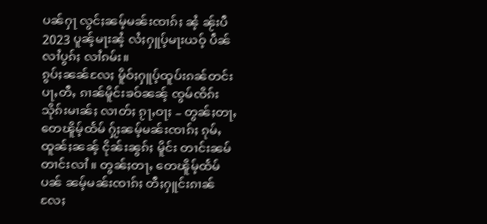ပၼ်ႁႃ လွင်ႈၼမ့်မၼ်းၸၢၵ်ႈ ၼႆ့ ၼႂ်းပီ 2023 ပူၼ့်မႃးၼႆ့ လႆႈႁူပ့်မႃးယဝ့် ပဵၼ်လၢႆပွၵ်ႈ လၢႆၵမ်း။
ၵွပ်ႈၼၼ်လႄႈ မိူဝ်ႈႁူပ့်ထူပ်းၵၼ်တင်း ပႃႇတီႇ ၵၢၼ်မိူင်းၶဝ်ၼၼ့် ၸွမ်ၸိၵ်းသိုၵ်းမၢၼ်ႈ လၢတ်ႈ ၵႂႃႇဝႃႈ – တွၼ်ႈတႃႇ တေၽိူမ့်ထႅမ် ႁႂ်ႈၼမ့်မၼ်းၸၢၵ်ႈ ၵုမ်ႇထူၼ်ႈၼၼ့် ငိုၼ်းၼွၵ်ႈ မိူင်း တၢင်းၼမ်တၢင်းလၢႆ ။ တွၼ်ႈတႃႇ တေၽိူမ့်ထႅမ်ပၼ် ၼမ့်မၼ်းၸၢၵ်ႈ တီႈႁူင်းၵၢၼ် လႄႈ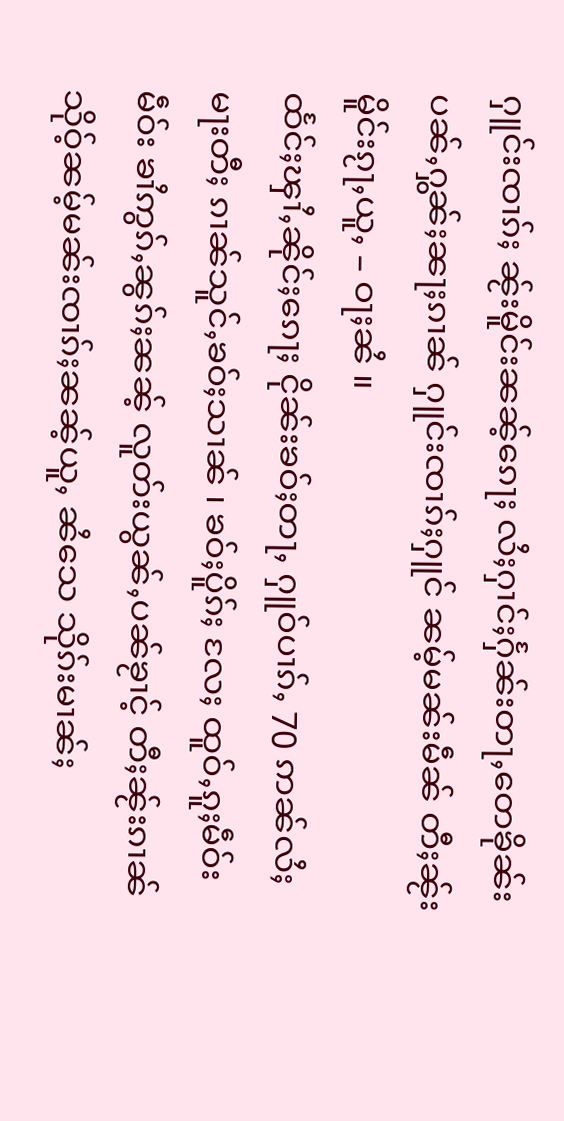ႁူင်းၸၢၵ်ႈ ၼႂ်းမိူင်းၼၼ့်ၵေႃႈ လႆႈႁၢင်ႈႁႅၼ်းတႃႇတေၶိုၼ်း ပၼ်ႇႁွၼ်ႈၼႃႈၵၢၼ် ႁူင်းၸၢၵ်ႈႁူင် ၼမ့်မၼ်းမဵၼ် တီႈၼႂ်းမိူင်းၵႂႃႇယူႇ – ဝႃႈၼႆ ။
ထႅင်ႈၾၢႆႇၼိုင်ႈၵေႃႈ ငိုၼ်းၶဝ်ႈတႃႇ ႁူဝ်ပၢၵ်ႇ 70 ဢၼ်လႆႈမႃးတီႈ ၵၢၼ်သူင်ႇၶဝ်ႈသၢၼ် ၊ ၶဝ်ႈပိူၵ်ႈ လႄႈ ထူဝ်ႇၵူႈမဵဝ်းမဵဝ်း ၶၢႆဢွၵ်ႇၼွၵ်ႈၼၼ့် လူတ်းယွၼ်ႇပၼ်ၶႂၢင့် တီႈၼႂ်းၵၢၼ် သိုဝ့်ၼမ့်မၼ်းၸၢၵ်ႈၼၼ့်ယူႇ ၼႆသေ သိုၵ်းမၢၼ်ႈ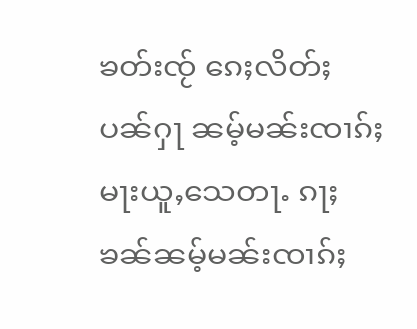ၶတ်းၸႂ် ၵေႈလိတ်ႈပၼ်ႁႃ ၼမ့်မၼ်းၸၢၵ်ႈ မႃးယူႇသေတႃႉ ၵႃႈၶၼ်ၼမ့်မၼ်းၸၢၵ်ႈ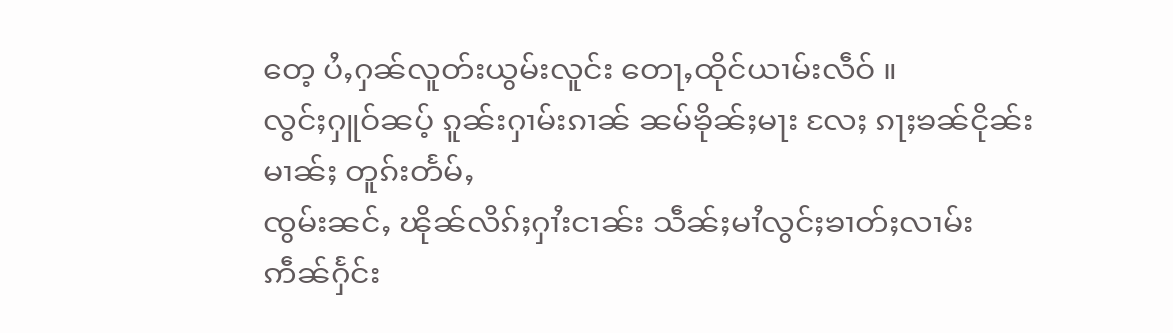တေ့ ပႆႇႁၼ်လူတ်းယွမ်းလူင်း တေႃႇထိုင်ယၢမ်းလဵဝ် ။
လွင်ႈႁူဝ်ၼပ့် ၵူၼ်းႁၢမ်းၵၢၼ် ၼမ်ၶိုၼ်ႈမႃး လႄႈ ၵႃႈၶၼ်ငိုၼ်းမၢၼ်ႈ တူၵ်းတႅမ်ႇ
ၸွမ်းၼင်ႇ ၽိုၼ်လိၵ်ႈႁၢႆးငၢၼ်း သဵၼ်ႈမၢႆလွင်ႈၶၢတ်ႈလၢမ်း ဢဵၼ်ႁႅင်း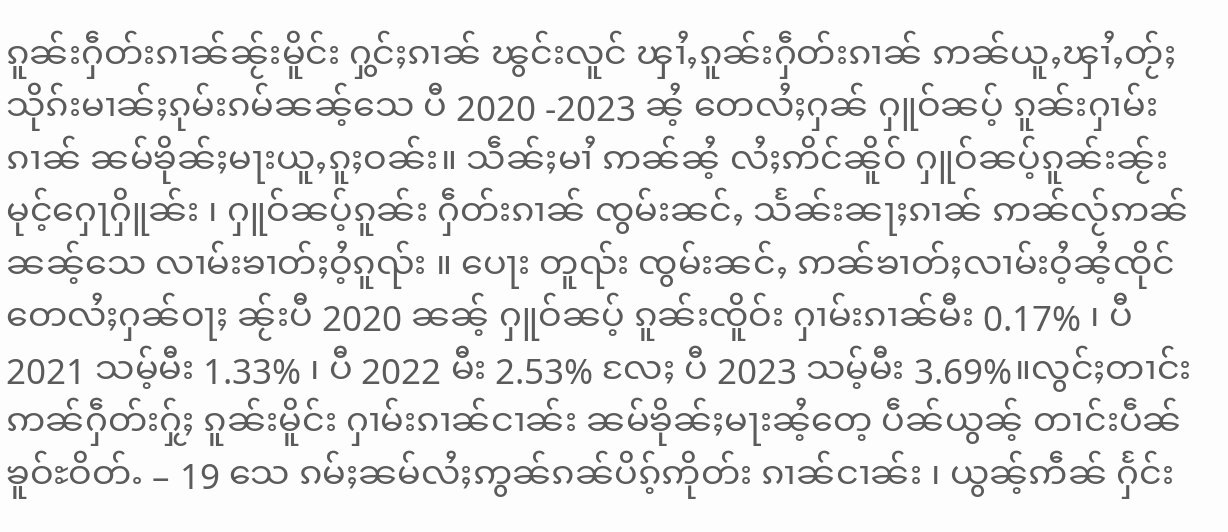ၵူၼ်းႁဵတ်းၵၢၼ်ၼႂ်းမိူင်း ႁွင်ႈၵၢၼ် ၽွင်းလူင် ၾၢႆႇၵူၼ်းႁဵတ်းၵၢၼ် ဢၼ်ယူႇၾၢႆႇတႂ်ႈ သိုၵ်းမၢၼ်ႈၵုမ်းၵမ်ၼၼ့်သေ ပီ 2020 -2023 ၼႆ့ တေလႆႈႁၼ် ႁူဝ်ၼပ့် ၵူၼ်းႁၢမ်းၵၢၼ် ၼမ်ၶိုၼ်ႈမႃးယူႇၵူႈဝၼ်း။ သဵၼ်ႈမၢႆ ဢၼ်ၼႆ့ လႆႈဢိင်ၼိူဝ် ႁူဝ်ၼပ့်ၵူၼ်းၼႂ်းမုင့်ႁေႃႁိူၼ်း ၊ ႁူဝ်ၼပ့်ၵူၼ်း ႁဵတ်းၵၢၼ် ၸွမ်းၼင်ႇ သႅၼ်းၼႃႈၵၢၼ် ဢၼ်လႂ်ဢၼ်ၼၼ့်သေ လၢမ်းၶၢတ်ႈဝႆ့ၵူၺ်း ။ ပေႃး တူၺ်း ၸွမ်းၼင်ႇ ဢၼ်ၶၢတ်ႈလၢမ်းဝႆ့ၼႆ့ၸိုင် တေလႆႈႁၼ်ဝႃႈ ၼႂ်းပီ 2020 ၼၼ့် ႁူဝ်ၼပ့် ၵူၼ်းၸိူဝ်း ႁၢမ်းၵၢၼ်မီး 0.17% ၊ ပီ 2021 သမ့်မီး 1.33% ၊ ပီ 2022 မီး 2.53% လႄႈ ပီ 2023 သမ့်မီး 3.69%။လွင်ႈတၢင်းဢၼ်ႁဵတ်းႁႂ်ႈ ၵူၼ်းမိူင်း ႁၢမ်းၵၢၼ်ငၢၼ်း ၼမ်ၶိုၼ်ႈမႃးၼႆ့တေ့ ပဵၼ်ယွၼ့် တၢင်းပဵၼ် ၶူဝ်ႊဝိတ်ႉ – 19 သေ ၵမ်ႈၼမ်လႆႈဢွၼ်ၵၼ်ပိၵ့်ဢိုတ်း ၵၢၼ်ငၢၼ်း ၊ ယွၼ့်ဢဵၼ် ႁႅင်း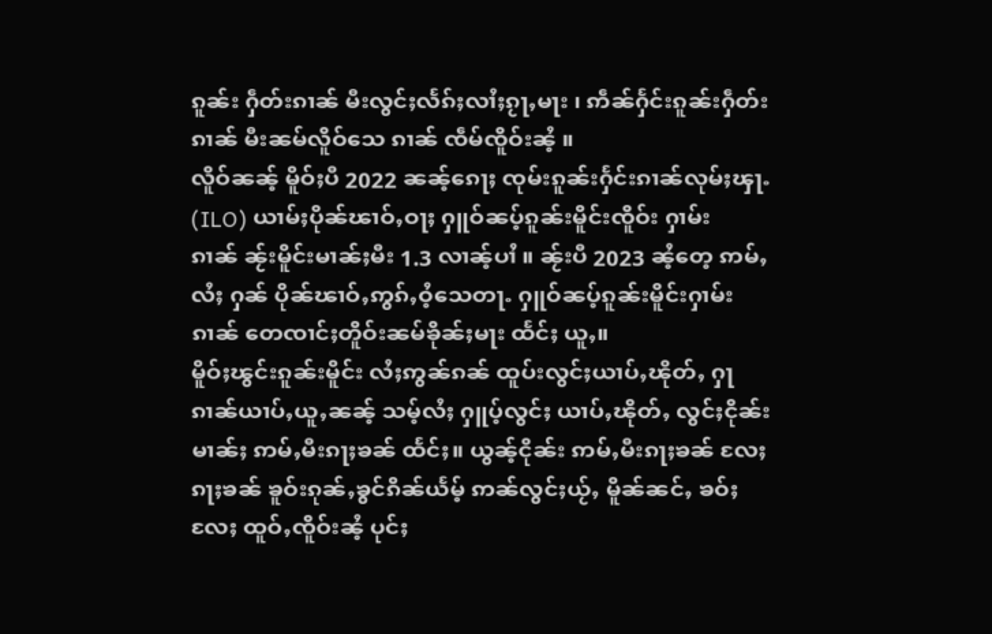ၵူၼ်း ႁဵတ်းၵၢၼ် မီးလွင်ႈလႅၵ်ႈလၢႆႈၵႂႃႇမႃး ၊ ဢဵၼ်ႁႅင်းၵူၼ်းႁဵတ်းၵၢၼ် မီးၼမ်လိူဝ်သေ ၵၢၼ် ၸဵမ်ၸိူဝ်းၼႆ့ ။
လိူဝ်ၼၼ့် မိူဝ်ႈပီ 2022 ၼၼ့်ၵေႃႈ ၸုမ်းၵူၼ်းႁႅင်းၵၢၼ်လုမ်ႈၾႃႉ (ILO) ယၢမ်ႈပိုၼ်ၽၢဝ်ႇဝႃႈ ႁူဝ်ၼပ့်ၵူၼ်းမိူင်းၸိူဝ်း ႁၢမ်းၵၢၼ် ၼႂ်းမိူင်းမၢၼ်ႈမီး 1.3 လၢၼ့်ပၢႆ ။ ၼႂ်းပီ 2023 ၼႆ့တေ့ ဢမ်ႇလႆႈ ႁၼ် ပိုၼ်ၽၢဝ်ႇဢွၵ်ႇဝႆ့သေတႃႉ ႁူဝ်ၼပ့်ၵူၼ်းမိူင်းႁၢမ်းၵၢၼ် တေၸၢင်ႈတိူဝ်းၼမ်ၶိုၼ်ႈမႃး ထႅင်ႈ ယူႇ။
မိူဝ်ႈၽွင်းၵူၼ်းမိူင်း လႆႈဢွၼ်ၵၼ် ထူပ်းလွင်ႈယၢပ်ႇၽိုတ်ႇ ႁႃၵၢၼ်ယၢပ်ႇယူႇၼၼ့် သမ့်လႆႈ ႁူပ့်လွင်ႈ ယၢပ်ႇၽိုတ်ႇ လွင်ႈငိုၼ်းမၢၼ်ႈ ဢမ်ႇမီးၵႃႈၶၼ် ထႅင်ႈ။ ယွၼ့်ငိုၼ်း ဢမ်ႇမီးၵႃႈၶၼ် လႄႈ ၵႃႈၶၼ် ၶူဝ်းၵုၼ်ႇၶွင်ၵိၼ်ယႅမ့် ဢၼ်လွင်ႈယႂ်ႇ မိူၼ်ၼင်ႇ ၶဝ်ႈ လႄႈ ထူဝ်ႇၸိူဝ်းၼႆ့ ပုင်ႈ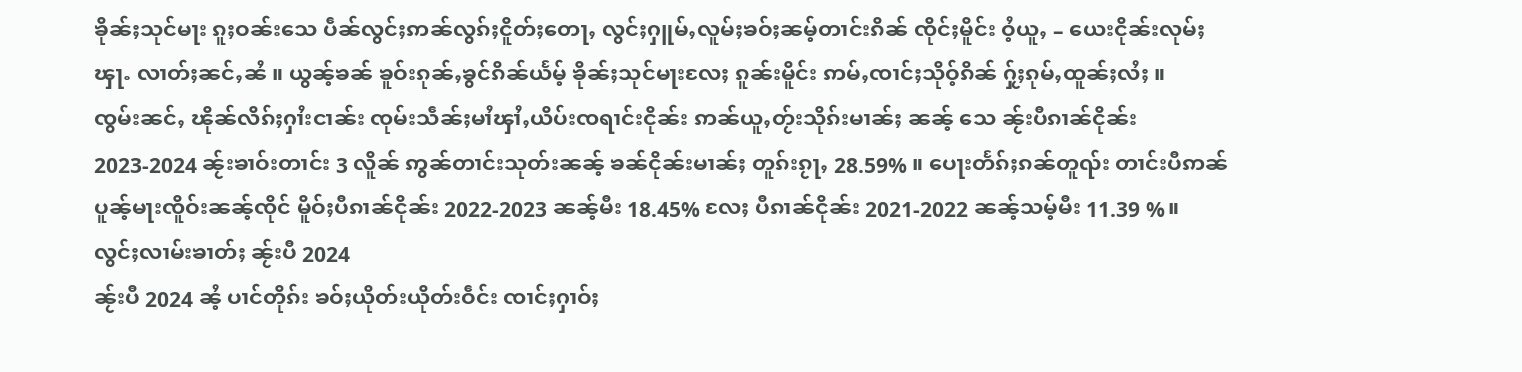ၶိုၼ်ႈသုင်မႃး ၵူႈဝၼ်းသေ ပဵၼ်လွင်ႈဢၼ်လွၵ်ႈငိူတ်ႈတေႃႇ လွင်ႈႁူမ်ႇလူမ်ႈၶဝ်ႈၼမ့်တၢင်းၵိၼ် ၸိုင်ႈမိူင်း ဝႆ့ယူႇ – ယေးငိုၼ်းလုမ်ႈၾႃႉ လၢတ်ႈၼင်ႇၼႆ ။ ယွၼ့်ၶၼ် ၶူဝ်းၵုၼ်ႇၶွင်ၵိၼ်ယႅမ့် ၶိုၼ်ႈသုင်မႃးလႄႈ ၵူၼ်းမိူင်း ဢမ်ႇၸၢင်ႈသိုဝ့်ၵိၼ် ႁႂ်ႈၵုမ်ႇထူၼ်ႈလႆႈ ။
ၸွမ်းၼင်ႇ ၽိုၼ်လိၵ်ႈႁၢႆးငၢၼ်း ၸုမ်းသဵၼ်ႈမၢႆၾၢႆႇယိပ်းၸရၢင်းငိုၼ်း ဢၼ်ယူႇတႂ်းသိုၵ်းမၢၼ်ႈ ၼၼ့် သေ ၼႂ်းပီၵၢၼ်ငိုၼ်း 2023-2024 ၼႂ်းၶၢဝ်းတၢင်း 3 လိူၼ် ဢွၼ်တၢင်းသုတ်းၼၼ့် ၶၼ်ငိုၼ်းမၢၼ်ႈ တူၵ်းၵႂႃႇ 28.59% ။ ပေႃးတႅၵ်ႈၵၼ်တူၺ်း တၢင်းပီဢၼ်ပူၼ့်မႃးၸိူဝ်းၼၼ့်ၸိုင် မိူဝ်ႈပီၵၢၼ်ငိုၼ်း 2022-2023 ၼၼ့်မီး 18.45% လႄႈ ပီၵၢၼ်ငိုၼ်း 2021-2022 ၼၼ့်သမ့်မီး 11.39 %။
လွင်ႈလၢမ်းၶၢတ်ႈ ၼႂ်းပီ 2024
ၼႂ်းပီ 2024 ၼႆ့ ပၢင်တိုၵ်း ၶဝ်ႈယိုတ်းယိုတ်းဝဵင်း ၸၢင်ႈႁၢဝ်ႈ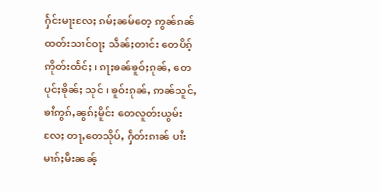ႁႅင်းမႃးလႄႈ ၵမ်ႈၼမ်တေ့ ဢွၼ်ၵၼ် ထတ်းသၢင်ဝႃႈ သဵၼ်ႈတၢင်း တေပိၵ့်ဢိုတ်းထႅင်ႈ ၊ ၵႃႈၶၼ်ၶူဝ်ႈၵုၼ်ႇ တေ ပုင်ႈၶိုၼ်ႈ သုင် ၊ ၶူဝ်းၵုၼ်ႇ ဢၼ်သူင်ႇၶၢႆဢွၵ်ႇၼွၵ်ႈမိူင်း တေလူတ်းယွမ်း လႄႈ တႃႇတေသိုပ်ႇ ႁဵတ်းၵၢၼ် ပၢႆး မၢၵ်ႈမီးၼၼ့်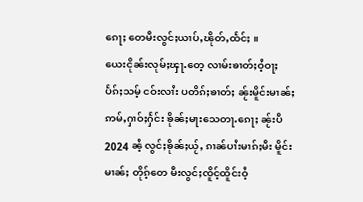ၵေႃႈ တေမီးလွင်ႈယၢပ်ႇၽိုတ်ႇထႅင်ႈ ။
ယေးငိုၼ်းလုမ်ႈၾႃႉတေ့ လၢမ်းၶၢတ်ႈဝႆ့ဝႃႈ ပႅၵ်ႈသမ့် ငဝ်းလၢႆး ပတိၵ်ႈၶၢတ်ႈ ၼႂ်းမိူင်းမၢၼ်ႈ ဢမ်ႇႁၢဝ်ႈႁႅင်း ၶိုၼ်ႈမႃးသေတႃႉၵေႃႈ ၼႂ်းပီ 2024 ၼႆ့ လွင်ႈၶိုၼ်ႈယႂ်ႇ ၵၢၼ်ပၢႆးမၢၵ်ႈမီး မိူင်း မၢၼ်ႈ တိုၵ့်တေ မီးလွင်ႈၸိူင့်ထိူင်းဝႆ့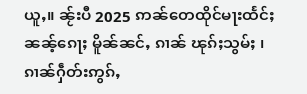ယူႇ။ ၼႂ်းပီ 2025 ဢၼ်တေထိုင်မႃးထႅင်ႈ ၼၼ့်ၵေႃႈ မိူၼ်ၼင်ႇ ၵၢၼ် ၽုၵ်ႈသွမ်ႈ ၊ ၵၢၼ်ႁဵတ်းဢွၵ်ႇ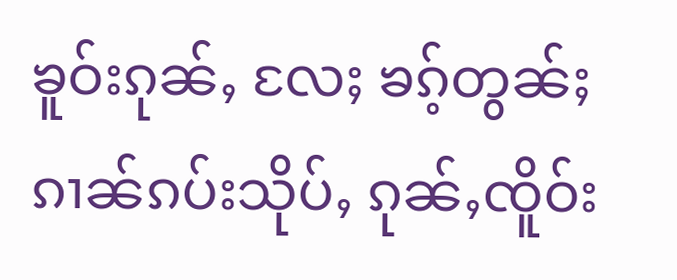ၶူဝ်းၵုၼ်ႇ လႄႈ ၶၵ့်တွၼ်ႈ ၵၢၼ်ၵပ်းသိုပ်ႇ ၵုၼ်ႇၸိူဝ်း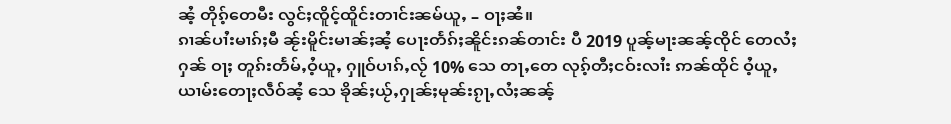ၼႆ့ တိုၵ့်တေမီး လွင်ႈၸိူင့်ထိူင်းတၢင်းၼမ်ယူႇ – ဝႃႈၼႆ။
ၵၢၼ်ပၢႆးမၢၵ်ႈမီ ၼႂ်းမိူင်းမၢၼ်ႈၼႆ့ ပေႃးတႅၵ်ႈၼိူင်းၵၼ်တၢင်း ပီ 2019 ပူၼ့်မႃးၼၼ့်ၸိုင် တေလႆႈႁၼ် ဝႃႈ တူၵ်းတႅမ်ႇဝႆ့ယူႇ ႁူဝ်ပၢၵ်ႇလႂ် 10% သေ တႃႇတေ လုၵ့်တီႈငဝ်းလၢႆး ဢၼ်ထိုင် ဝႆ့ယူႇ ယၢမ်းတေႃႈလဵဝ်ၼႆ့ သေ ၶိုၼ်ႈယႂ်ႇႁုၼ်ႈမုၼ်းၵႂႃႇလႆႈၼၼ့်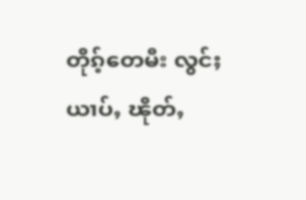တိုၵ့်တေမီး လွင်ႈယၢပ်ႇ ၽိုတ်ႇ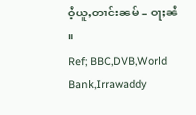ဝႆ့ယူႇတၢင်းၼမ် – ဝႃႈၼႆ ။
Ref; BBC,DVB,World Bank,Irrawaddy